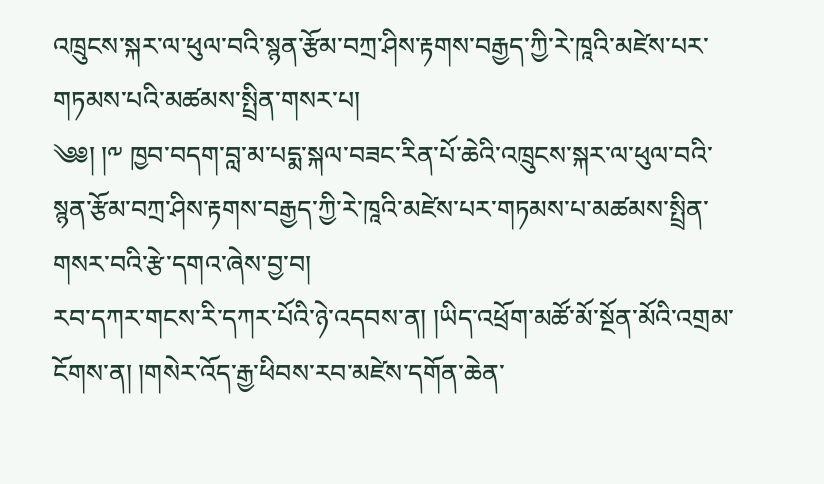འཁྲུངས་སྐར་ལ་ཕུལ་བའི་སྙན་རྩོམ་བཀྲ་ཤིས་རྟགས་བརྒྱད་ཀྱི་རེ་ཁཱའི་མཛེས་པར་གཏམས་པའི་མཚམས་སྤྲིན་གསར་པ།
༄༅། །༸ ཁྱབ་བདག་བླ་མ་པདྨ་སྐལ་བཟང་རིན་པོ་ཆེའི་འཁྲུངས་སྐར་ལ་ཕུལ་བའི་སྙན་རྩོམ་བཀྲ་ཤིས་རྟགས་བརྒྱད་ཀྱི་རེ་ཁཱའི་མཛེས་པར་གཏམས་པ་མཚམས་སྤྲིན་གསར་བའི་རྩེ་དགའ་ཞེས་བྱ་བ།
རབ་དཀར་གངས་རི་དཀར་པོའི་ཉེ་འདབས་ན། །ཡིད་འཕྲོག་མཚོ་མོ་སྔོན་མོའི་འགྲམ་ངོགས་ན། །གསེར་འོད་རྒྱ་ཕིབས་རབ་མཛེས་དགོན་ཆེན་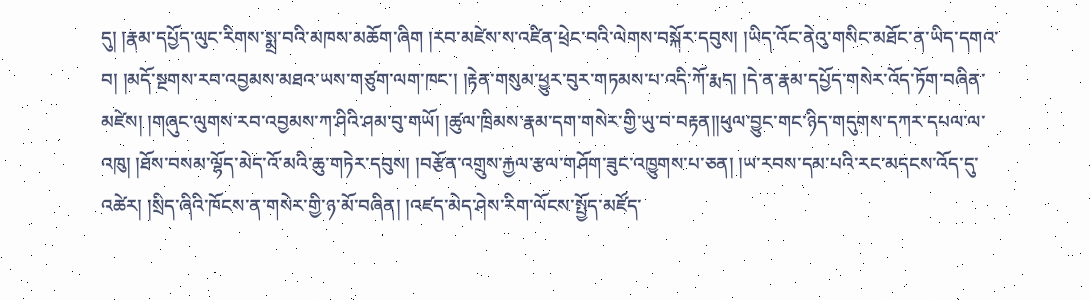དུ། །རྣམ་དཔྱོད་ལུང་རིགས་སྨྲ་བའི་མཁས་མཆོག་ཞིག །རབ་མཛེས་ས་འཛིན་ཕྲེང་བའི་ལེགས་བསྐོར་དབུས། །ཡིད་འོང་ནེའུ་གསིང་མཐོང་ན་ཡིད་དགའ་བ། །མདོ་སྔགས་རབ་འབྱམས་མཐའ་ཡས་གཙུག་ལག་ཁང་། །རྟེན་གསུམ་ཕྱུར་བུར་གཏམས་པ་འདི་ཀོ་རྨད། །དེ་ན་རྣམ་དཔྱོད་གསེར་འོད་ཏོག་བཞིན་མཛེས། །གཞུང་ལུགས་རབ་འབྱམས་ཀ་ཤིའི་ཤམ་བུ་གཡོ། །ཚུལ་ཁྲིམས་རྣམ་དག་གསེར་གྱི་ཡུ་བ་བརྟན།།ཕུལ་བྱུང་གང་ཉིད་གདུགས་དཀར་དཔལ་ལ་འཁུ། །ཐོས་བསམ་ལྷོད་མེད་འོ་མའི་ཆུ་གཏེར་དབུས། །བརྩོན་འགྲུས་རྐྱལ་རྩལ་གཤོག་ཟུང་འཁྱུགས་པ་ཅན། །ཡ་རབས་དམ་པའི་རང་མདངས་འོད་དུ་འཚེར། །སྲིད་ཞིའི་ཁོངས་ན་གསེར་གྱི་ཉ་མོ་བཞིན། །འཛད་མེད་ཤེས་རིག་ལོངས་སྤྱོད་མཛོད་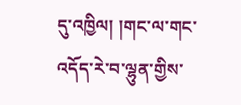དུ་འཁྱིལ། །གང་ལ་གང་འདོད་རེ་བ་ལྷུན་གྱིས་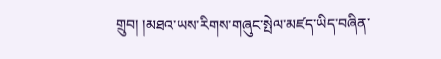གྲུབ། །མཐའ་ཡས་རིགས་གཞུང་སྤེལ་མཛད་ཡིད་བཞིན་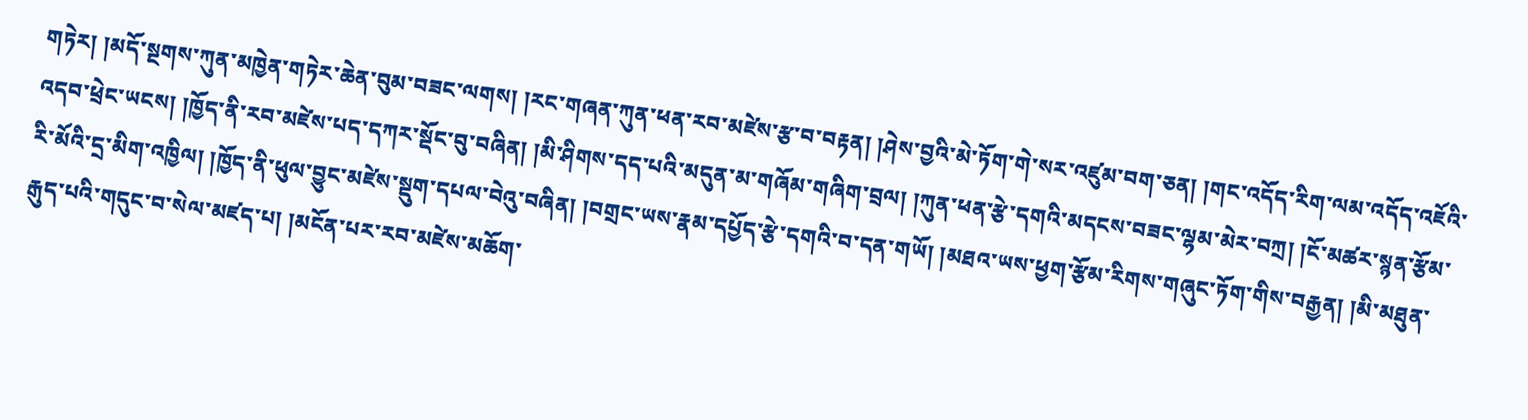གཏེར། །མདོ་སྔགས་ཀུན་མཁྱེན་གཏེར་ཆེན་བུམ་བཟང་ལགས། །རང་གཞན་ཀུན་ཕན་རབ་མཛེས་རྩ་བ་བརྟན། །ཤེས་བྱའི་མེ་ཏོག་གེ་སར་འཛུམ་བག་ཅན། །གང་འདོད་རིག་ལམ་འདོད་འཇོའི་འདབ་ཕྲེང་ཡངས། །ཁྱོད་ནི་རབ་མཛེས་པད་དཀར་སྡོང་བུ་བཞིན། །མི་ཤིགས་དད་པའི་མདུན་མ་གཞོམ་གཞིག་བྲལ། །ཀུན་ཕན་རྩེ་དགའི་མདངས་བཟང་ལྷམ་མེར་བཀྲ། །ངོ་མཚར་སྙན་རྩོམ་རི་མོའི་དྲ་མིག་འཁྱིལ། །ཁྱོད་ནི་ཕུལ་བྱུང་མཛེས་སྡུག་དཔལ་བེའུ་བཞིན། །བགྲང་ཡས་རྣམ་དཔྱོད་རྩེ་དགའི་བ་དན་གཡོ། །མཐའ་ཡས་ཕྱག་རྩོམ་རིགས་གཞུང་ཏོག་གིས་བརྒྱན། །མི་མཐུན་རྒུད་པའི་གདུང་བ་སེལ་མཛད་པ། །མངོན་པར་རབ་མཛེས་མཆོག་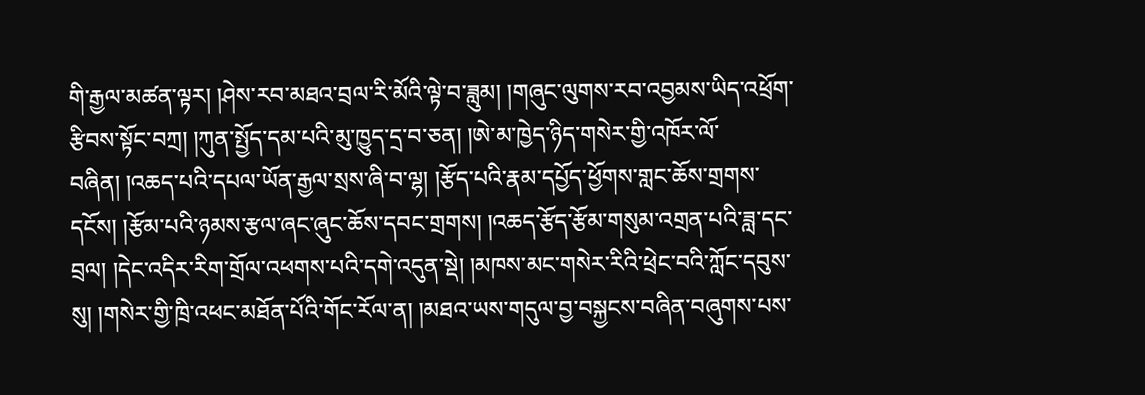གི་རྒྱལ་མཚན་ལྟར། །ཤེས་རབ་མཐའ་བྲལ་རི་མོའི་ལྟེ་བ་ཟླུམ། །གཞུང་ལུགས་རབ་འབྱམས་ཡིད་འཕྲོག་རྩིབས་སྟོང་བཀྲ། །ཀུན་སྤྱོད་དམ་པའི་མུ་ཁྱུད་དྲ་བ་ཅན། །ཨེ་མ་ཁྱེད་ཉིད་གསེར་གྱི་འཁོར་ལོ་བཞིན། །འཆད་པའི་དཔལ་ཡོན་རྒྱལ་སྲས་ཞི་བ་ལྷ། །རྩོད་པའི་རྣམ་དཔྱོད་ཕྱོགས་གླང་ཆོས་གྲགས་དངོས། །རྩོམ་པའི་ཉམས་རྩལ་ཞང་ཞུང་ཆོས་དབང་གྲགས། །འཆད་རྩོད་རྩོམ་གསུམ་འགྲན་པའི་ཟླ་དང་བྲལ། །དེང་འདིར་རིག་གྲོལ་འཕགས་པའི་དགེ་འདུན་སྡེ། །མཁས་མང་གསེར་རིའི་ཕྲེང་བའི་ཀློང་དབུས་སུ། །གསེར་གྱི་ཁྲི་འཕང་མཐོན་པོའི་གོང་རོལ་ན། །མཐའ་ཡས་གདུལ་བྱ་བསྐྱངས་བཞིན་བཞུགས་པས་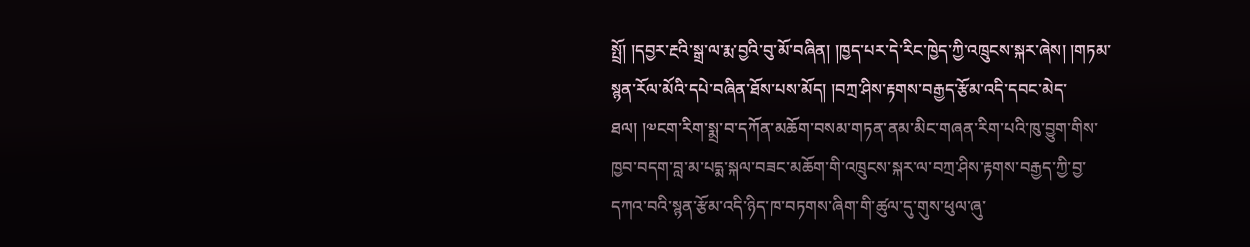སྤྲོ། །དབྱར་རྔའི་སྒྲ་ལ་རྨ་བྱའི་བུ་མོ་བཞིན། །ཁྱད་པར་དེ་རིང་ཁྱེད་ཀྱི་འཁྲུངས་སྐར་ཞེས། །གཏམ་སྙན་རོལ་མོའི་དཔེ་བཞིན་ཐོས་པས་མོད། །བཀྲ་ཤིས་རྟགས་བརྒྱད་རྩོམ་འདི་དབང་མེད་ཐལ། །༧ངག་རིག་སྨྲ་བ་དཀོན་མཆོག་བསམ་གཏན་ནམ་མིང་གཞན་རིག་པའི་ཁུ་བྱུག་གིས་ཁྱབ་བདག་བླ་མ་པདྨ་སྐལ་བཟང་མཆོག་གི་འཁྲུངས་སྐར་ལ་བཀྲ་ཤིས་རྟགས་བརྒྱད་ཀྱི་བྱ་དཀའ་བའི་སྙན་རྩོམ་འདི་ཉིད་ཁ་བཏགས་ཞིག་གི་ཚུལ་དུ་གུས་ཕུལ་ཞུ་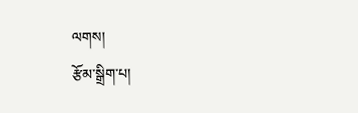ལགས།
རྩོམ་སྒྲིག་པ།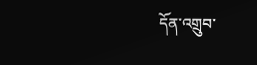དོན་འགྲུབ་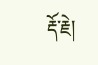རྡོ་རྗེ།